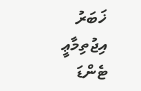ޚަބަރު އިޖުތިމާޢީ
ޓެންޑަ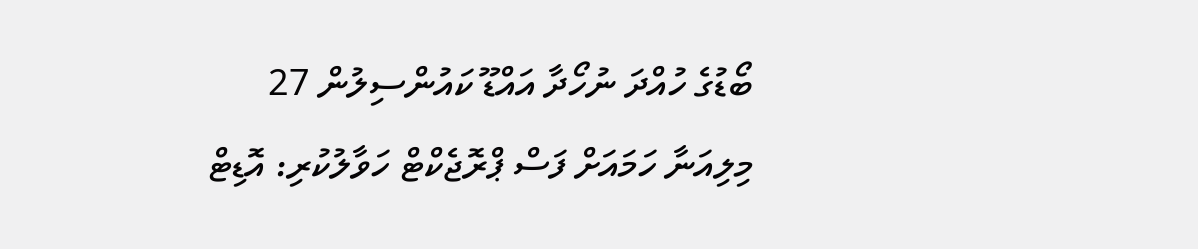ބޯޑުގެ ހުއްދަ ނުހޯދާ އައްޑޫ ކައުންސިލުން 27 މިލިއަނާ ހަމައަށް ފަސް ޕްރޮޖެކްޓް ހަވާލުކުރި: އޮޑިޓް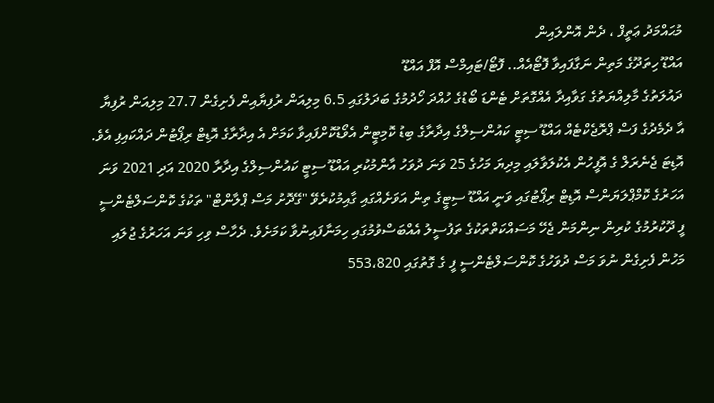މުޙައްމަދު ޢަތީފް ، ދެން އޮންލައިން
އައްޑޫ ހިތަދޫގެ މަތިން ނަގާފައިވާ ފޮޓޯއެއް.. ފޮޓޯ/ޓައިމްސް އޮފް އައްޑޫ
ދައުލަތުގެ މާލިއްޔަތުގެ ގަވާއިދާ އެއްގޮތަށް ޓެންޑަ ބޯޑުގެ ހުއްދަ ހޯދުމުގެ ބަދަލުގައި 6.5 މިލިއަން ރުފިޔާއިން ފެށިގެން 27.7 މިލިއަން ރުފިޔާ އާ ދެމެދުގެ ފަސް ޕްރޮޖެކްޓެއް އައްޑޫ ސިޓީ ކައުންސިލްގެ އިދާރާގެ ބިޑު ކޮމިޓީން އެވޯޑުކޮށްފައިވާ ކަމަށް އެ އިދާރާގެ އޮޑިޓް ރިޕޯޓުން ދައްކައިފި އެވެ.
އޮޑިޓަ ޖެނެރަލް ގެ އޮފީހުން އެކުލަވާލައި މިދިޔަ މަހުގެ 25 ވަނަ ދުވަހު އާންމުކުރި އައްޑޫ ސިޓީ ކައުންސިލްގެ އިދާރާ 2020 އަދި 2021 ވަނަ އަހަރުގެ ކޮމްޕްލަޔަންސް އޮޑިޓް ރިޕޯޓުގައި ވަނީ އައްޑޫ ސިޓީގެ ތިން އަވަށެއްގައި ގާއިމުކުރެވޭ "ގޭދޮށު މަސް ޕްލާންޓް" ތަކުގެ ކޮންސަލްޓެންސީ ފީ ދޫކުރުމުގެ ކުރިން ނިންމަން ޖެހޭ މަސައްކަތްތަކުގެ ތަފުސީލު އެއްބަސްވުމުގައި ހިމަނާފައިނުވާ ކަމަށެވެ. ދެހާސް ވިހި ވަނަ އަހަރުގެ ޖުލައި މަހުން ފެށިގެން ނުވަ މަސް ދުވަހުގެ ކޮންސަލްޓެންސީ ފީ ގެ ގޮތުގައި 553،820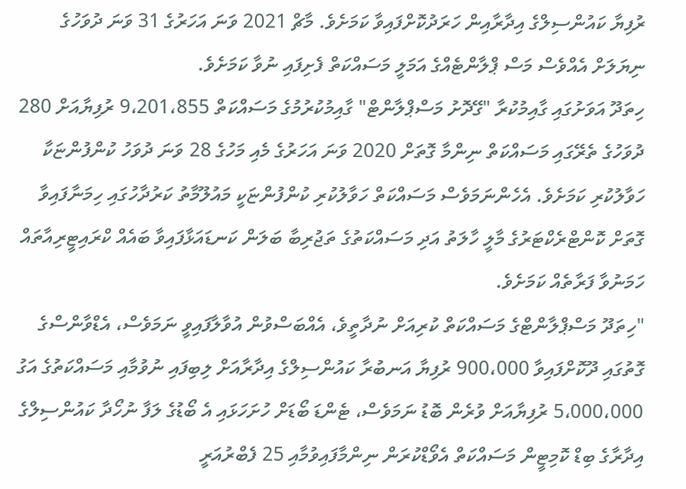ރުފިޔާ ކައުންސިލްގެ އިދާރާއިން ހަރަދުކޮށްފައިވާ ކަމަށެވެ. މާޗް 2021 ވަނަ އަހަރުގެ 31 ވަނަ ދުވަހުގެ ނިޔަލަށް އެއްވެސް މަސް ޕްލާންޓެއްގެ އަމަލީ މަސައްކަތް ފެށިފައި ނުވާ ކަމަށެވެ.
ހިތަދޫ އަވަށުގައި ގާއިމުކުރާ "ގޭދޮށު މަސްޕްލާންޓް" ގާއިމުކުރުމުގެ މަސައްކަތް 9،201،855 ރުފިޔާއަށް 280 ދުވަހުގެ ތެރޭގައި މަސައްކަތް ނިންމާ ގޮތަށް 2020 ވަނަ އަހަރުގެ މެއި މަހުގެ 28 ވަނަ ދުވަހު ކުންފުންޏަކާ ހަވާލުކުރި ކަމަށެވެ. އެހެންނަމަވެސް މަސައްކަތް ހަވާލުކުރި ކުންފުންޏަކީ މައުލޫމާތު ކަރުދާހުގައި ހިމަނާފައިވާ ގޮތަށް ކޮންޓްރެކްޓަރުގެ މާލީ ހާލަތު އަދި މަސައްކަތުގެ ތަޖުރިބާ ބަލަން ކަނޑައަޅާފައިވާ ބައެއް ކްރައިޓީރިއާތައް ހަމަނުވާ ފަރާތެއް ކަމަށެވެ.
"ހިތަދޫ މަސްޕްލާންޓްގެ މަސައްކަތް ކުރިއަށް ނުދާތީވެ، އެއްބަސްވުން އުވާލާފައިވީ ނަމަވެސް، އެޑްވާންސްގެ ގޮތުގައި ދޫކޮށްފައިވާ 900،000 ރުފިޔާ އަނބުރާ ކައުންސިލްގެ އިދާރާއަށް ލިބިފައި ނުވުމާއި މަސައްކަތުގެ އަގު 5،000،000 ރުފިޔާއަށް ވުރެން ބޮޑު ނަމަވެސް، ޓެންޑަ ބޯޑަށް ހުށަހަޅައި އެ ބޯޑުގެ ލަފާ ނުހޯދާ ކައުންސިލްގެ އިދާރާގެ ބިޑް ކޮމިޓީން މަސައްކަތް އެވޯޑްކުރަން ނިންމާފައިވުމާއި 25 ފެބްރުއަރީ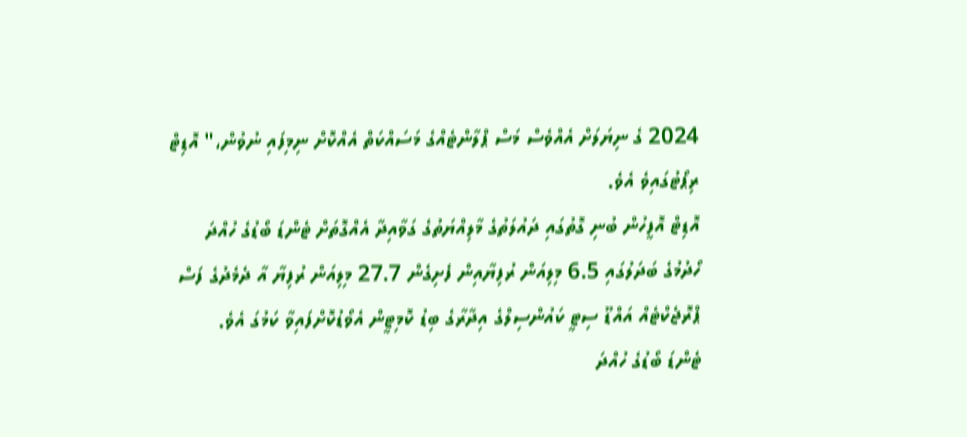2024 ގެ ނިޔަލަށް އެއްވެސް މަސް ޕްލާންޓެއްގެ މަސައްކަތް އެއްކޮށް ނިމިފައި ނުވުން،" އޮޑިޓް ރިޕޯޓުގައިވެ އެވެ.
އޮޑިޓް އޮފީހުން ބުނި ގޮތުގައި ދައުލަތުގެ މާލިއްޔަތުގެ ގަވާއިދާ އެއްގޮތަށް ޓެންޑަ ބޯޑުގެ ހުއްދަ ހޯދުމުގެ ބަދަލުގައި 6.5 މިލިއަން ރުފިޔާއިން ފެށިގެން 27.7 މިލިއަން ރުފިޔާ އާ ދެމެދުގެ ފަސް ޕްރޮޖެކްޓެއް އައްޑޫ ސިޓީ ކައުންސިލްގެ އިދާރާގެ ބިޑު ކޮމިޓީން އެވޯޑުކޮށްފައިވާ ކަމުގަ އެވެ.
ޓެންޑަ ބޯޑުގެ ހުއްދަ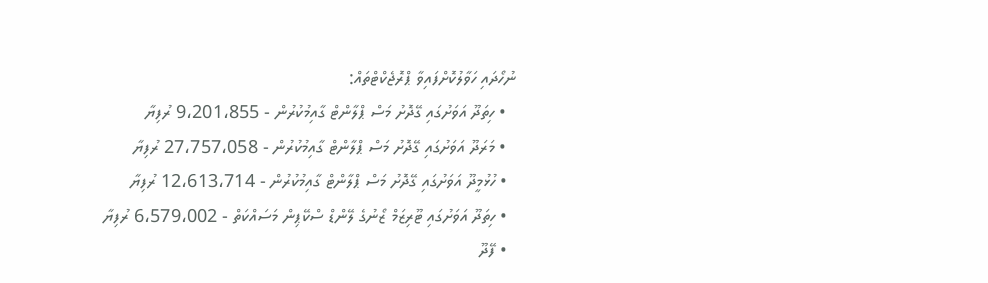ނުހޯދައި ހަވާލުކޮށްފައިވާ ޕްރޮޖެކްޓްތައް:
  • ހިތަދޫ އަވަށުގައި ގޭދޮށު މަސް ޕްލާންޓް ގާއިމުކުރުން - 9،201،855 ރުފިޔާ
  • މަރަދޫ އަވަށުގައި ގޭދޮށު މަސް ޕްލާންޓް ގާއިމުކުރުން - 27،757،058 ރުފިޔާ
  • ހުޅުމީދޫ އަވަށުގައި ގޭދޮށު މަސް ޕްލާންޓް ގާއިމުކުރުން - 12،613،714 ރުފިޔާ
  • ހިތަދޫ އަވަށުގައި ޓޫރިޒަމް ޒޯނުގެ ލޭންޑް ސްކޭޕިން މަސައްކަތް - 6،579،002 ރުފިޔާ
  • ފޭދޫ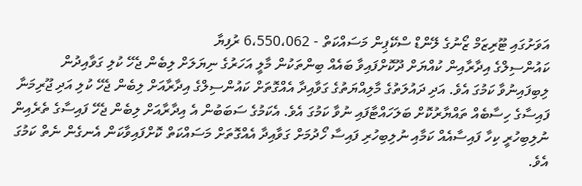އަވަށުގައި ޓޫރިޒަމް ޒޯނުގެ ލޭންޑް ސްކޭޕިން މަސައްކަތް - 6،550،062 ރުފިޔާ
ކައުންސިލްގެ އިދާރާއިން ކުއްޔަށް ދޫކޮށްފައިވާ ބައެއް ބިންތަކުން މާލީ އަހަރުގެ ނިޔަލަށް ލިބެން ޖެހޭ ކުލި ގަވާއިދުން ލިބިފައިނުވާ ކަމުގަ އެވެ. އަދި ދައުލަތުގެ މާލިއްޔަތުގެ ގަވާއިދާ އެއްގޮތަށް ކައުންސިލްގެ އިދާރާއަށް ލިބެން ޖެހޭ ކުލި އަދި ޖޫރިމަނާ ފައިސާގެ ހިސާބެއް ތައްޔާރުކޮށް ބަލަހައްޓާފައި ނުވާ ކަމުގަ އެވެ. އެކަމުގެ ސަބަބުން އެ އިދާރާއަށް ލިބެން ޖެހޭ ފައިސާގެ ތެރެއިން ނުލިބިހުރީ ކިހާ ފައިސާއެއް ކަމާއި ނުލިބިހުރި ފައިސާ ހޯދުމަށް ގަވާއިދާ އެއްގޮތަށް މަސައްކަތް ކޮށްފައިވާކަން އެނގެން ނެތް ކަމުގަ އެވެ.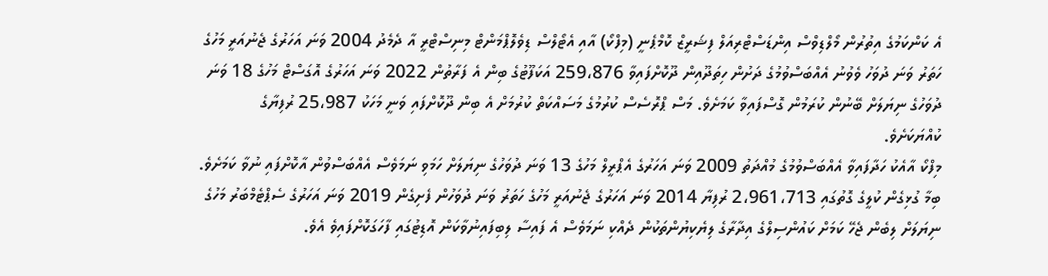އެ ކަންކަމުގެ އިތުރުން މޯލްޑިވްސް އިންޑަސްޓްރިއަލް ފިޝަރީޒް ކޮމްޕެނީ (މިފްކޯ) އާއި އެޓޯލްސް ޑިވެލޮޕްމަންޓް މިނިސްޓްރީ އާ ދެމެދު 2004 ވަނަ އަހަރުގެ ޖެނުއަރީ މަހުގެ ހަތަރު ވަނަ ދުވަހު ވެވުނު އެއްބަސްވުމުގެ ދަށުން ހިތަދޫއިން ދޫކޮށްފައިވާ 259،876 އަކަފޫޓުގެ ބިން އެ ފަރާތުން 2022 ވަނަ އަހަރުގެ އޮގަސްޓް މަހުގެ 18 ވަނަ ދުވަހުގެ ނިޔަލަށް ބޭނުން ކުރަމުން ގޮސްފައިވާ ކަމަށެވެ. މަސް ޕްރޮސެސް ކުރުމުގެ މަސައްކަތް ކުރުމަށް އެ ބިން ދޫކޮށްފައި ވަނީ މަހަކު 25،987 ރުފިޔާގެ ކުއްޔަކަށެވެ.
މިފްކޯ އާއެކު ހަދާފައިވާ އެއްބަސްވުމުގެ މުއްދަތު 2009 ވަނަ އަހަރުގެ އެޕްރީލް މަހުގެ 13 ވަނަ ދުވަހުގެ ނިޔަލަށް ހަމަވި ނަމަވެސް އެއްބަސްވުން އާކޮށްފައި ނުވާ ކަމަށެވެ. ބިމާ ގުޅިގެން ކުލީގެ ގޮތުގައި 2،961،713 ރުފިޔާ 2014 ވަނަ އަހަރުގެ ޖެނުއަރީ މަހުގެ ހަތަރު ވަނަ ދުވަހުން ފެށިގެން 2019 ވަނަ އަހަރުގެ ސެޕްޓެމްބަރު މަހުގެ ނިޔަލަށް ލިބެން ޖެހޭ ކަމަށް ކައުންސިލްގެ އިދާރާގެ ލިޔެކިޔުންތަކުން ދެއްކި ނަމަވެސް އެ ފައިސާ ލިބިފައިނުވާކަން އޮޑިޓުގައި ފާހަގަކޮށްފައިވެ އެވެ.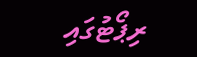ރިޕޯޓުގައި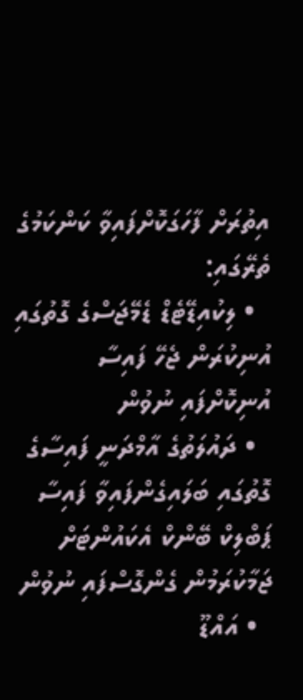އިތުރަށް ފާހަގަކޮށްފައިވާ ކަންކަމުގެ ތެރޭގައި:
  • ލިކުއިޑޭޓެޑް ޑެމޭޖަސްގެ ގޮތުގައި އުނިކުރަން ޖެހޭ ފައިސާ އުނިކޮށްފައި ނުވުން
  • ދައުލަތުގެ އާމްދަނީ ފައިސާގެ ގޮތުގައި ބަލައިގެންފައިވާ ފައިސާ ޕަބްލިކް ބޭންކް އެކައުންޓަށް ޖަމާކުރަމުން ގެންގޮސްފައި ނުވުން
  • އައްޑޫ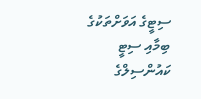ސިޓީގެ އަވަށްތަކުގެ ބިމާއި ސިޓީ ކައުންސިލްގެ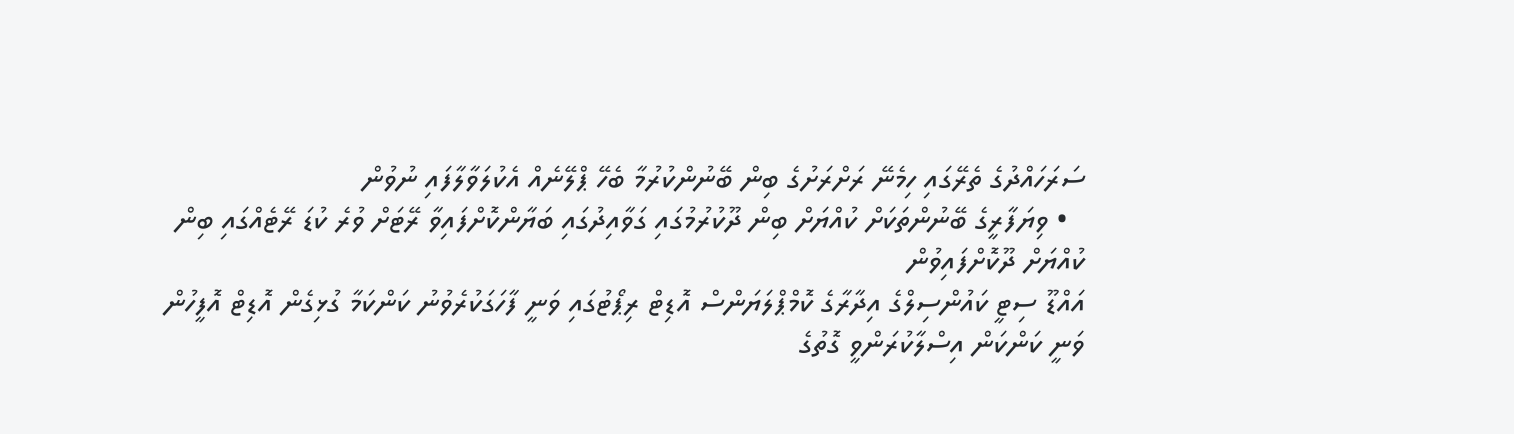ސަރަހައްދުގެ ތެރޭގައި ހިމެނޭ ރަށްރަށުގެ ބިން ބޭނުންކުރުމާ ބެހޭ ޕްލޭނެއް އެކުލަވާލާފައި ނުވުން
  • ވިޔަފާރީގެ ބޭނުންތަކަށް ކުއްޔަށް ބިން ދޫކުރުމުގައި ގަވާއިދުގައި ބަޔާންކޮށްފައިވާ ރޭޓަށް ވުރެ ކުޑަ ރޭޓެއްގައި ބިން ކުއްޔަށް ދޫކޮށްފައިވުން
އައްޑޫ ސިޓީ ކައުންސިލްގެ އިދާރާގެ ކޮމްޕްލަޔަންސް އޮޑިޓް ރިޕޯޓުގައި ވަނީ ފާހަގަކުރެވުނު ކަންކަމާ ގުޅިގެން އޮޑިޓް އޮފީހުން ވަނީ ކަންކަން އިސްލާކުރަންވީ ގޮތުގެ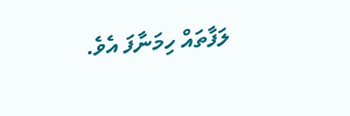ލަފާތައް ހިމަނާފަ އެވެ.